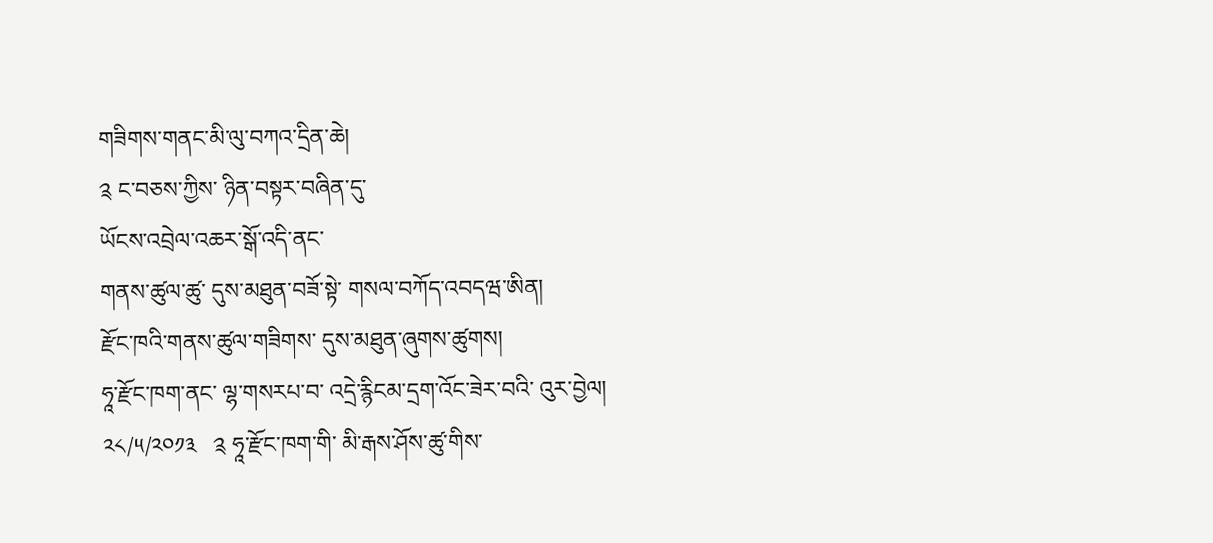གཟིགས་གནང་མི་ལུ་བཀའ་དྲིན་ཆེ།
༉ ང་བཅས་ཀྱིས་ ཉིན་བསྟར་བཞིན་དུ་
ཡོངས་འབྲེལ་འཆར་སྒོ་འདི་ནང་
གནས་ཚུལ་ཚུ་ དུས་མཐུན་བཟོ་སྟེ་ གསལ་བཀོད་འབདཝ་ཨིན།
རྫོང་ཁའི་གནས་ཚུལ་གཟིགས་ དུས་མཐུན་ཞུགས་ཚུགས།
ཧཱ་རྫོང་ཁག་ནང་ ལྷ་གསརཔ་བ་ འདྲེ་རྙིངམ་དྲག་འོང་ཟེར་བའི་ འུར་བྱེལ།
༢༨/༥/༢༠༡༣   ༉ ཧཱ་རྫོང་ཁག་གི་ མི་རྒས་ཤོས་ཚུ་གིས་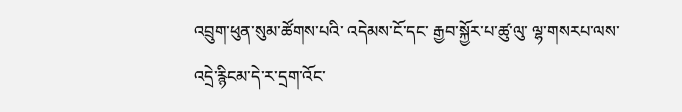འབྲུག་ཕུན་སུམ་ཚོགས་པའི་ འདེམས་ངོ་དང་ རྒྱབ་སྐྱོར་པ་ཚུ་ལུ་ ལྷ་གསརཔ་ལས་ འདྲེ་རྙིངམ་དེ་ར་དྲག་འོང་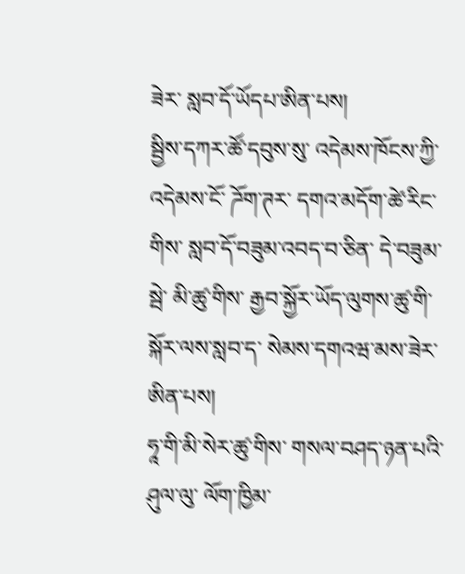ཟེར་ སླབ་དོ་ཡོདཔ་ཨིན་པས།
སྦྱིས་དཀར་ཚོ་དབུས་སུ་ འདེམས་ཁོངས་ཀྱི་འདེམས་ངོ་ ཌོག་ཊར་ དགའ་མདོག་ཚེ་རིང་གིས་ སླབ་དོ་བཟུམ་འབད་བ་ཅིན་ དེ་བཟུམ་སྦེ་ མི་ཚུ་གིས་ རྒྱབ་སྐྱོར་ཡོད་ལུགས་ཚུ་གི་སྐོར་ལས་སླབ་ད་ སེམས་དགའཝ་མས་ཟེར་ཨིན་པས།
ཧཱ་གི་མི་སེར་ཚུ་གིས་ གསལ་བཤད་ཉན་པའི་ཤུལ་ལུ་ ལོག་ཁྱིམ་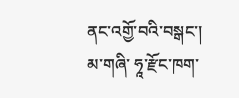ནང་འགྱོ་བའི་བསྒང་།
མ་གཞི་ ཧཱ་རྫོང་ཁག་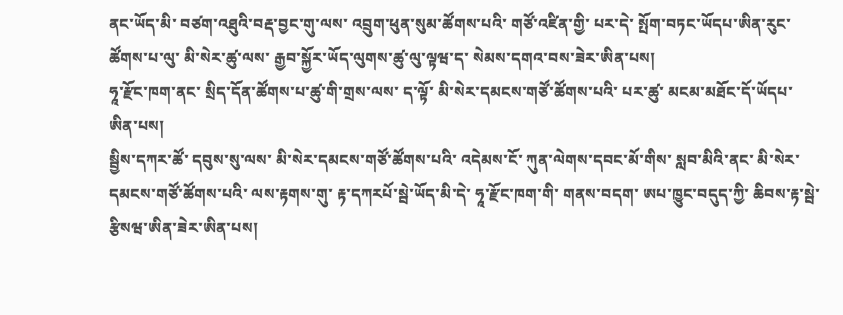ནང་ཡོད་མི་ བཙག་འཐུའི་བརྡ་བྱང་གུ་ལས་ འབྲུག་ཕུན་སུམ་ཚོགས་པའི་ གཙོ་འཛིན་གྱི་ པར་དེ་ སྤོག་བཏང་ཡོདཔ་ཨིན་རུང་ ཚོགས་པ་ལུ་ མི་སེར་ཚུ་ལས་ རྒྱབ་སྐྱོར་ཡོད་ལུགས་ཚུ་ལུ་ལྟཝ་ད་ སེམས་དགའ་བས་ཟེར་ཨིན་པས།
ཧཱ་རྫོང་ཁག་ནང་ སྲིད་དོན་ཚོགས་པ་ཚུ་གི་གྲས་ལས་ ད་ལྟོ་ མི་སེར་དམངས་གཙོ་ཚོགས་པའི་ པར་ཚུ་ མངམ་མཐོང་དོ་ཡོདཔ་ཨིན་པས།
སྦྱིས་དཀར་ཚོ་ དབུས་སུ་ལས་ མི་སེར་དམངས་གཙོ་ཚོགས་པའི་ འདེམས་ངོ་ ཀུན་ལེགས་དབང་མོ་གིས་ སླབ་མིའི་ནང་ མི་སེར་དམངས་གཙོ་ཚོགས་པའི་ ལས་རྟགས་གུ་ རྟ་དཀརཔོ་སྦེ་ཡོད་མི་དེ་ ཧཱ་རྫོང་ཁག་གི་ གནས་བདག་ ཨཔ་ཁྱུང་བདུད་ཀྱི་ ཆིབས་རྟ་སྦེ་ རྩིསཝ་ཨིན་ཟེར་ཨིན་པས།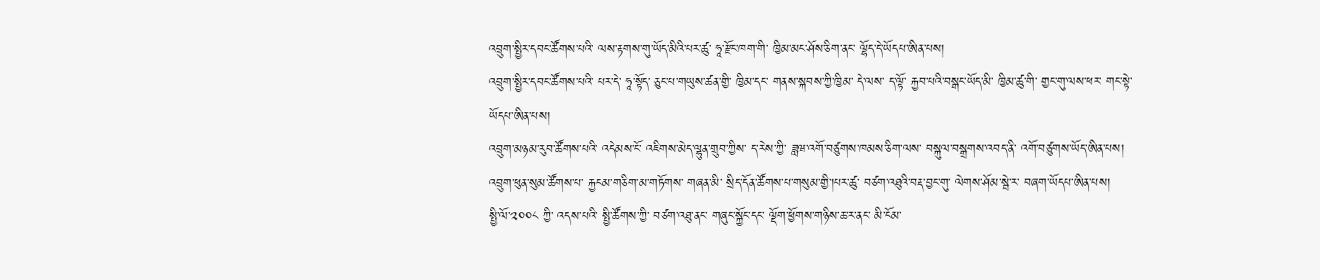འབྲུག་སྤྱིར་དབང་ཚོགས་པའི་ ལས་རྟགས་གུ་ཡོད་མིའི་པར་ཚུ་ ཧཱ་རྫོང་ཁག་གི་ ཁྱིམ་མང་ཤོས་ཅིག་ནང་ ལྷོད་དེ་ཡོདཔ་ཨིན་པས།
འབྲུག་སྤྱིར་དབང་ཚོགས་པའི་ པར་དེ་ ཧཱ་སྟོད་ ཅུང་པ་གཡུས་ཚན་གྱི་ ཁྱིམ་དང་ གནས་སྐབས་ཀྱི་ཁྱིམ་ དེ་ལས་ ད་ལྟོ་ རྐྱབ་པའི་བསྒང་ཡོད་མི་ ཁྱིམ་ཚུ་གི་ གྱང་གུ་ལས་ཕར་ གང་སྟེ་ཡོདཔ་ཨིན་པས།
འབྲུག་མཉམ་རུབ་ཚོགས་པའི་ འདེམས་ངོ་ འཇིགས་མེད་ལྷུན་གྲུབ་ཀྱིས་ ད་རེས་ཀྱི་ ཟླཝ་འགོ་བཙུགས་ཁམས་ཅིག་ལས་ བསྐུལ་བསྒྲགས་འབད་ནི་ འགོ་བཙུགས་ཡོད་ཨིན་པས།
འབྲུག་ཕུན་སུམ་ཚོགས་པ་ རྐྱངམ་གཅིག་མ་གཏོགས་ གཞན་མི་ སྲིད་དོན་ཚོགས་པ་གསུམ་གྱི་།པར་ཚུ་ བཙག་འཐུའི་བརྡ་བྱང་གུ་ ལེགས་ཤོམ་སྦེ་ར་ བཞག་ཡོདཔ་ཨིན་པས།
སྤྱི་ལོ་༢༠༠༨ ཀྱི་ འདས་པའི་ སྤྱི་ཚོགས་ཀྱི་ བཙག་འཐུ་ནང་ གཞུང་སྐྱོང་དང་ ལྡོག་ཕྱོགས་གཉིས་ཆ་ར་ནང་ མི་ངོམ་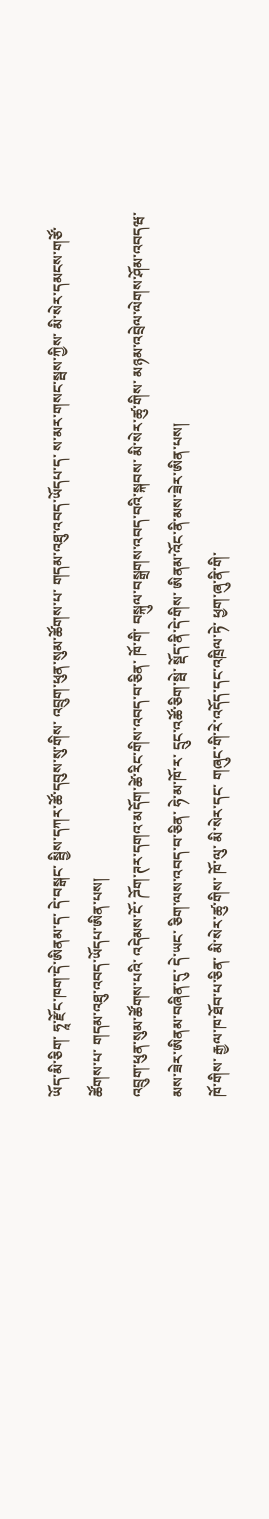ཡོད་མི་ཅིག་ ཧཱ་རྫོང་ཁག་དེ་ཨིནམ་ད་ དེ་བསྒང་ སྦྱིས་དཀར་ཚོ་དབུས་སུ་གིས་ འབྲུག་ཕུན་སུམ་ཚོགས་པ་ གདམ་འཐུ་འབད་ཡོདཔ་ད་ ས་མར་གསང་སྦས་ཀྱིས་ མི་སེར་དམངས་གཙོ་ཚོགས་པ་ གདམ་འཐུ་འབད་ཡོདཔ་ཨིན་པས།
འབྲུག་ཕུན་སུམ་ཚོགས་པའི་ འདེམས་ངོ་ ཌོག་ཊར་དགའ་མདོག་ཚེ་རིང་གིས་འབད་བ་ཅིན་ ཁོ་གི་ བསྐུལ་བསྒྲགས་འབད་བའི་སྐབས་ མི་སེར་ཚུ་གིས་ མཉམ་འབྲེལ་ལེགས་ཤོམ་འབདཝ་མས་ཟེར་ཨིནམ་བཞིན་དུ་ དེ་ཡང་ ཅིག་ལས་འབད་བ་ཅིན་ ཧེ་མ་ཁོ་ར་ དྲུང་འཚོ་ཅིག་སྦེ་ སྡོད་ནི་དེ་གིས་ ཨིནམ་འོང་ནི་མས་ཟེར་ཨིན་པས།
ཁོ་གིས་ རྒྱལ་ཁ་ཐོབ་པ་ཅིན་ མི་སེར་ཚུ་གིས་ ཁོ་ལུ་ མི་སེར་དང་ གཞུང་གི་རེ་འདོད་དང་འཁྲིལ་ཏེ་ ཕྱག་ཞུ་ནི་གི་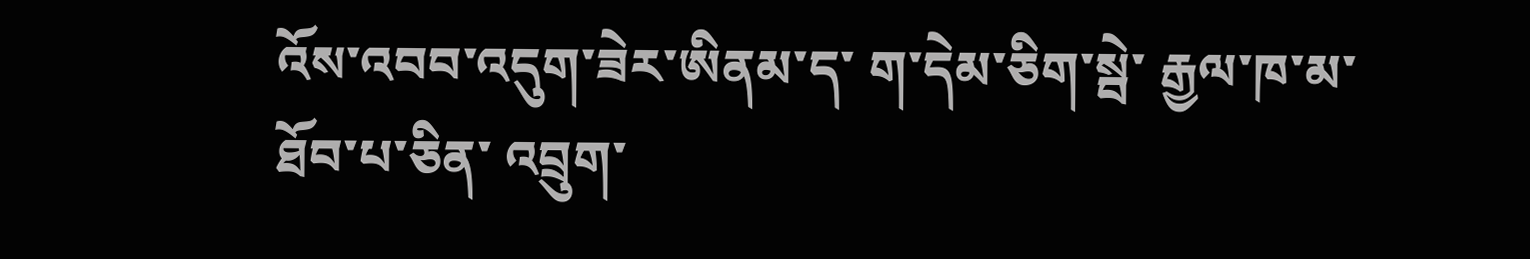འོས་འབབ་འདུག་ཟེར་ཨིནམ་ད་ ག་དེམ་ཅིག་སྦེ་ རྒྱལ་ཁ་མ་ཐོབ་པ་ཅིན་ འབྲུག་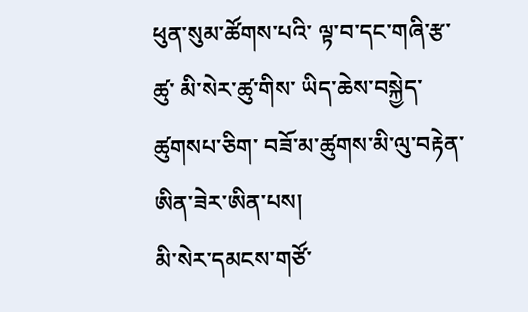ཕུན་སུམ་ཚོགས་པའི་ ལྟ་བ་དང་གཞི་རྩ་ཚུ་ མི་སེར་ཚུ་གིས་ ཡིད་ཆེས་བསྐྱེད་ཚུགསཔ་ཅིག་ བཟོ་མ་ཚུགས་མི་ལུ་བརྟེན་ ཨིན་ཟེར་ཨིན་པས།
མི་སེར་དམངས་གཙོ་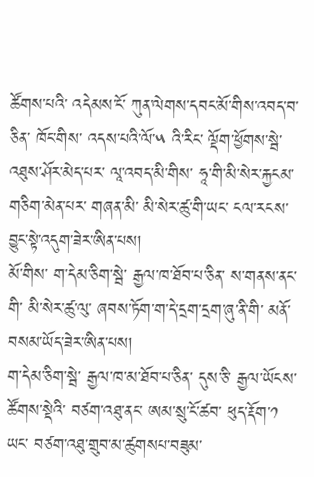ཚོགས་པའི་ འདེམས་ངོ་ ཀུན་ལེགས་དབང་མོ་གིས་འབད་བ་ཅིན་ ཁོང་གིས་ འདས་པའི་ལོ་༥ འི་རིང་ ལྡོག་ཕྱོགས་སྦེ་ འཐུས་ཤོར་མེད་པར་ ལཱ་འབད་མི་གིས་ ཧཱ་གི་མི་སེར་རྐྱངམ་གཅིག་མེན་པར་ གཞན་མི་ མི་སེར་ཚུ་གི་ཡང་ ངལ་རངས་བྱུང་སྟེ་འདུག་ཟེར་ཨིན་པས།
མོ་གིས་ ག་དེམ་ཅིག་སྦེ་ རྒྱལ་ཁ་ཐོབ་པ་ཅིན་ ས་གནས་ནང་གི་ མི་སེར་ཚུ་ལུ་ ཞབས་ཏོག་ག་དེ་དྲག་དྲག་ཞུ་ནི་གི་ མནོ་བསམ་ཡོད་ཟེར་ཨིན་པས།
ག་དེམ་ཅིག་སྦེ་ རྒྱལ་ཁ་མ་ཐོབ་པ་ཅིན་ དུས་ཅི་ རྒྱལ་ཡོངས་ཚོགས་སྡེའི་ བཙག་འཐུ་ནང་ ཨམ་སྲུ་ངོ་ཚབ་ ཕུད་རྡོག་༡ ཡང་ བཙག་འཐུ་གྲུབ་མ་ཚུགསཔ་བཟུམ་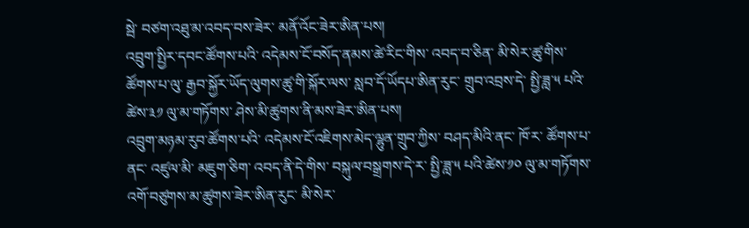སྦེ་ བཙག་འཐུ་མ་འབད་བས་ཟེར་ མནོ་འོང་ཟེར་ཨིན་པས།
འབྲུག་སྤྱིར་དབང་ཚོགས་པའི་ འདེམས་ངོ་བསོད་ནམས་ཚེ་རིང་གིས་ འབད་བ་ཅིན་ མི་སེར་ཚུ་གིས་ ཚོགས་པ་ལུ་ རྒྱབ་སྐྱོར་ཡོད་ལུགས་ཚུ་གི་སྐོར་ལས་ སླབ་དོ་ཡོདཔ་ཨིན་རུང་ གྲུབ་འབྲས་དེ་ སྤྱི་ཟླ་༥ པའི་ཚེས་༣༡ ལུ་མ་གཏོགས་ ཤེས་མི་ཚུགས་ནི་མས་ཟེར་ཨིན་པས།
འབྲུག་མཉམ་རུབ་ཚོགས་པའི་ འདེམས་ངོ་འཇིགས་མེད་ལྷུན་གྲུབ་ཀྱིས་ བཤད་མིའི་ནང་ ཁོ་ར་ ཚོགས་པ་ནང་ འཛུལ་མི་ མཇུག་ཅིག་ འབད་ནི་དེ་གིས་ བསྐུལ་བསྒྲགས་དེ་ར་ སྤྱི་ཟླ་༥ པའི་ཚེས་༡༠ ལུ་མ་གཏོགས་ འགོ་བཙུགས་མ་ཚུགས་ཟེར་ཨིན་རུང་ མི་སེར་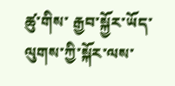ཚུ་གིས་ རྒྱབ་སྐྱོར་ཡོད་ལུགས་ཀྱི་སྐོར་ལས་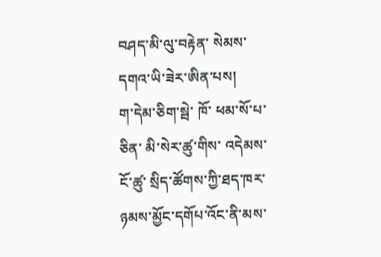བཤད་མི་ལུ་བརྟེན་ སེམས་དགའ་ཡི་ཟེར་ཨིན་པས།
ག་དེམ་ཅིག་སྦེ་ ཁོ་ ཕམ་སོ་པ་ཅིན་ མི་སེར་ཚུ་གིས་ འདེམས་ངོ་ཚུ་ སྲིད་ཚོགས་ཀྱི་ཐད་ཁར་ ཉམས་མྱོང་དགོཔ་འོང་ནི་མས་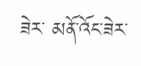ཟེར་ མནོ་འོང་ཟེར་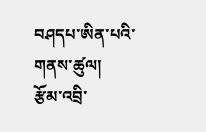བཤདཔ་ཨིན་པའི་གནས་ཚུལ།
རྩོམ་འབྲི་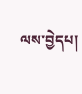ལས་བྱེདཔ།